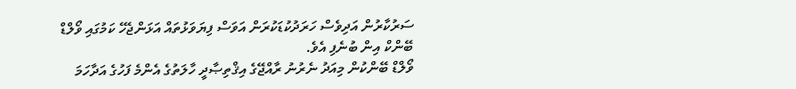ސަރުކާރުން އަދިވެސް ހަރަދުކުޑަކުރަން އަވަސް ފިޔަވަޅުތައް އަޅަންޖެހޭ ކަމުގައި ވޯލްޑް ބޭންކް އިން ބުނެފި އެވެ.
ވޯލްޑް ބޭންކުން މިއަދު ނެރުނު ރާއްޖޭގެ އިޤްތިޞާދީ ހާލަތުގެ އެންމެ ފަހުގެ އަދާހަމަ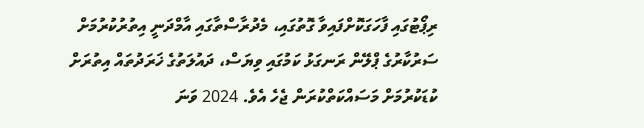ރިޕޯޓުގައި ފާހަގަކޮށްފައިވާ ގޮތުގައި، މެދުރާސްތާގައި އާމްދަނީ އިތުރުކުރުމަށް ސަރުކާރުގެ ޕްލޭން ރަނގަޅު ކަމުގައި ވިޔަސް، ދައުލަތުގެ ޚަރަދުތައް އިތުރަށް ކުޑަކުރުމަށް މަސައްކަތްކުރަން ޖެހެ އެވެ. 2024 ވަނަ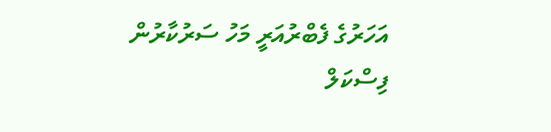އަހަރުގެ ފެބްރުއަރީ މަހު ސަރުކާރުން ފިސްކަލް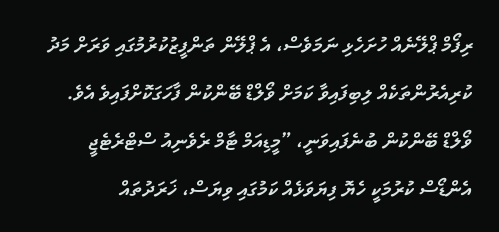ރިފޯމް ޕްލޭނެއް ހުށަހެޅި ނަމަވެސް، އެ ޕްލޭން ތަންފީޒުކުރުމުގައި ވަރަށް މަދު ކުރިއެރުންތަކެއް ލިބިފައިވާ ކަމަށް ވޯލްޑް ބޭންކުން ފާހަގަކޮށްފައިވެ އެވެ.
ވޯލްޑް ބޭންކުން ބުނެފައިވަނީ، ”މީޑިއަމް ޓާމް ރެވެނިއު ސްޓްރެޓެޖީ އެންޑޯސް ކުރުމަކީ ހެޔޮ ފިޔަވަޅެއް ކަމުގައި ވިޔަސް، ޚަރަދުތައް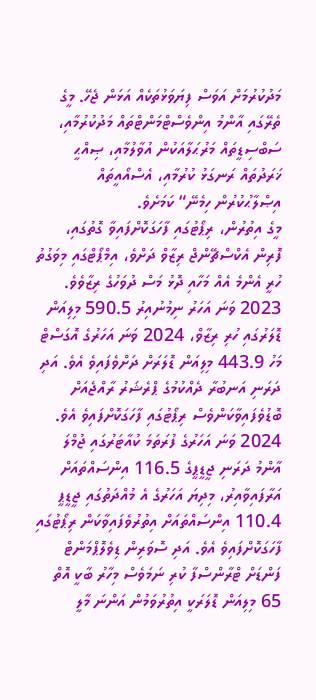މަދުކުރުމަށް އަވަސް ފިޔަވަޅުތަކެއް އަޅަން ޖެހޭ. މީގެ ތެރޭގައި އާންމު އިންވެސްޓްމަންޓްތައް މަދުކުރުމާއި، ސަބްސިޑީތައް މަރުޙަލާއަކުން އުވާލުމާއި، ޞިއްޙީ ޚަރަދުތައް ރަނގަޅު ކުރުމާއި، އެސްއޯއީތައް އިޞްލާޙުކުރުން ހިމެނޭ“ ކަމަށެވެ.
މީގެ އިތުރުން، ރިޕޯޓުގައި ފާހަގަކޮށްފައިވާ ގޮތުގައި، ފޮރިން އެކްސްޗޭންޖް ރިޒާވް ދަށްވެ، އިމްޕޯޓްގައި މިވަގުތު ހުރީ އެންމެ އެއް މަހާއި ދޮޅު މަސް ދުވަހުގެ ރިޒާވެވެ. 2023 ވަނަ އަހަރު ނިމުނުއިރު 590.5 މިލިއަން ޑޮލަރުގައި ހުރި ރިޒާވް، 2024 ވަނަ އަހަރުގެ އޮގަސްޓް މަހު 443.9 މިލިއަން ޑޮލަރަށް ދަށްވެފައިވެ އެވެ. އަދި ދަރަނި އަނބުރާ ދެއްކުމުގެ ޕްރެޝަރު ރާއްޖެއަށް ބޮޑުވެފައިވާކަންވެސް ރިޕޯޓުގައި ފާހަގަކޮށްފައިވެ އެވެ.
2024 ވަނަ އަހަރުގެ ފުރަތަމަ ކުއާޓަރުގައި ޖުމްލަ އާންމު ދަރަނި ޖީޑީޕީގެ 116.5 އިންސައްތައަށް އަރާފައިވާއިރު، މިދިޔަ އަހަރުގެ އެ މުއްދަތުގައި ޖީޑީޕީ 110.4 އިންސައްތައަށް އިތުރުވެފައިވާކަން ރިޕޯޓުގައި ފާހަގަކޮށްފައިވެ އެވެ. އަދި ސޮވަރިން ޑިވެލޮޕްމަންޓް ފަންޑަށް ޓްރާންސްފާ ކުރި ނަމަވެސް މިހާރު ބާކީ އޮތް 65 މިލިއަން ޑޮލަރަކީ އިތުރުވަމުން އަންނަ މާލީ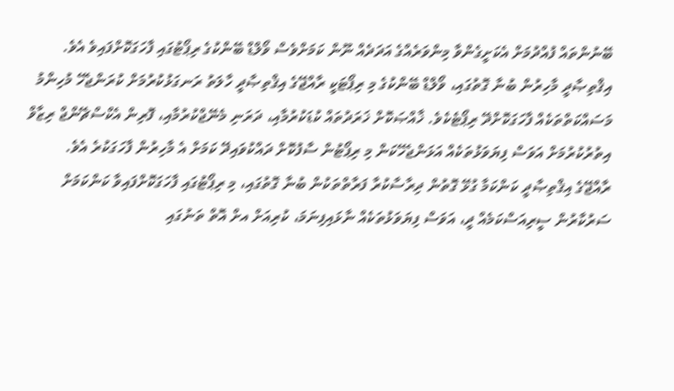ބޭނުންތައް ފުއްދުމަށް އެކަށީގެންވާ މިންވަރެއްގެ އަދަދެއް ނޫން ކަމަށްވެސް ވޯލްޑް ބޭންކުގެ ރިޕޯޓުގައި ފާހަގަކޮށްފައިވެ އެވެ.
އިޤްތިޞާދީ މާހިރުން ބުނާ ގޮތުގައި، ވޯލްޑް ބޭންކުގެ މި ރިޕޯޓަކީ ރާއްޖޭގެ އިޤްތިޞާދީ ހާލަތު ރަނގަޅުކުރުމަށް ކުރަންޖެހޭ މުހިންމު މަސައްކަތްތަކެއް ފާހަގަކޮށްދޭ ރިޕޯޓެކެވެ. ޚާއްޞަކޮށް ޚަރަދުތައް ކުޑަކުރުމާއި، ދަރަނި މެނޭޖްކުރުމާއި، ފޮރިން އެކްސްޗޭންޖް ރިޒާވް އިތުރުކުރުމަށް އަވަސް ފިޔަވަޅުތަކެއް އަޅަންޖެހޭކަން މި ރިޕޯޓުން ސާފުކޮށް ދައްކުވައިދޭ ކަމަށް އެ މާހިރުން ފާހަގަކުރެ އެވެ.
ރާއްޖޭގެ އިޤްތިޞާދީ ކަންކަމާ ގުޅޭ ގޮތުން ދިރާސާކުރާ ފަރާތްތަކުން ބުނާ ގޮތުގައި، މި ރިޕޯޓުގައި ފާހަގަކޮށްފައިވާ ކަންކަމަށް ސަރުކާރުން ސީރިއަސްކަމެއް ދީ، އަވަސް ފިޔަވަޅުތަކެއް ނާޅައިފިނަމަ، ކުރިއަށް އށް އޮތް ތަނުގައި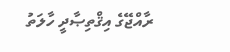ރާއްޖޭގެ އިޤްތިޞާދީ ހާލަތު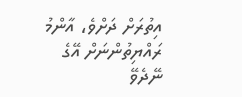އިތުރަށް ދަށްވެ، އާންމު ރައްޔިތުންނަށް އޭގެ ނޭދެވޭ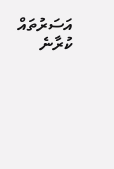އަސަރުތައް ކުރާނެ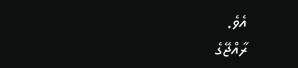އެވެ.
ރާއްޖޭގެ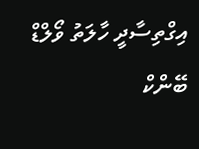އިގްތިސާދީ ހާލަތު ވޯލްޑް ބޭންކް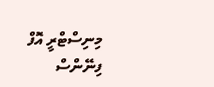މިނިސްޓްރީ އޮފް ފިނޭންސް